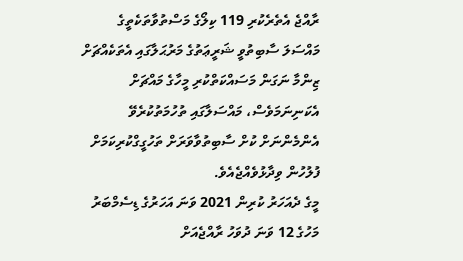ރާއްޖެ އެތެރެކުރި 119 ކިލޯގެ މަސްތުވާތަކެތީގެ މައްސަލަ ސާބިތުވީ ޝަރީޢަތުގެ މަރުޙަލާގައި އެތަކެއްޗަށް ޒިންމާ ނަގަން މަސައްކަތްކުރި މީހާގެ މައްޗަށް އެކަނިނަމަވެސް، މައްސަލާގައި ތުހުމަތުކުރެވޭ އެންމެންނަށް ކުށް ސާބިތުވާވަރަށް ތަހުގީގްކުރިކަމަށް ފުލުހުން ވިދާޅުވެއްޖެއެވެ.
މީގެ ދެއަހަރު ކުރިން 2021 ވަނަ އަހަރުގެ ޑިސެމްބަރު މަހުގެ 12 ވަނަ ދުވަހު ރާއްޖެއަށް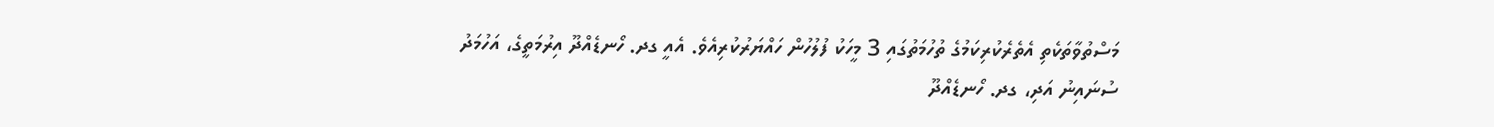މަސްތުވާތަކެތި އެތެރެކުރިކަމުގެ ތުހުމަތުގައި 3 މީހަކު ފުލުހުން ހައްޔަރުކުރިއެވެ. އެއީ ގދ. ހޯނޑެއްދޫ އިރުމަތީގެ، އަހުމަދު ސުނައިނު އަދި، ގދ. ހޯނޑެއްދޫ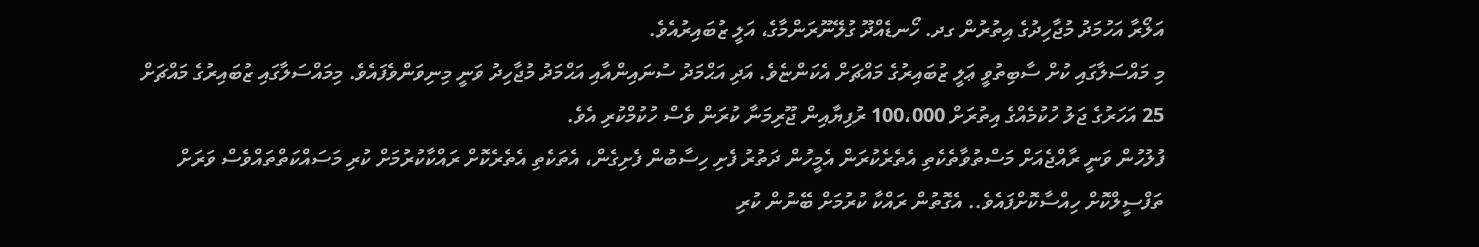އަލޯރާ އަހުމަދު މުޖާހިދުގެ އިތުރުން ގދ. ހޯނޑެއްދޫ ގުލޭނޫރަންމާގެ، އަލީ ޒުބައިރުއެވެ.
މި މައްސަލާގައި ކުށް ސާބިތުވީ ޢަލީ ޒުބައިރުގެ މައްޗަށް އެކަންޏެވެ. އަދި އަޙްމަދު ސުނައިންއާއި އަޙްމަދު މުޖާހިދު ވަނީ މިނިވަންވެފައެވެ. މިމައްސަލާގައި ޒުބައިރުގެ މައްޗަށް 25 އަހަރުގެ ޖަލު ހުކުމެއްގެ އިތުރަށް 100،000 ރުފިޔާއިން ޖޫރިމަނާ ކުރަން ވެސް ހުކުމްކުރި އެވެ.
ފުލުހުން ވަނީ ރާއްޖެއަށް މަސްތުވާތެކެތި އެތެރެކުރަން އެމީހުން ދަތުރު ފެށި ހިސާބުން ފެށިގެން، އެތަކެތި އެތެރެކޮށް ރައްކާކުރުމަށް ކުރި މަސައްކަތްތައްވެސް ވަރަށް ތަފްސީލްކޮށް ހިއްސާކޮށްފައެވެ.. އެގޮތުން ރައްކާ ކުރުމަށް ބޭނުން ކުރި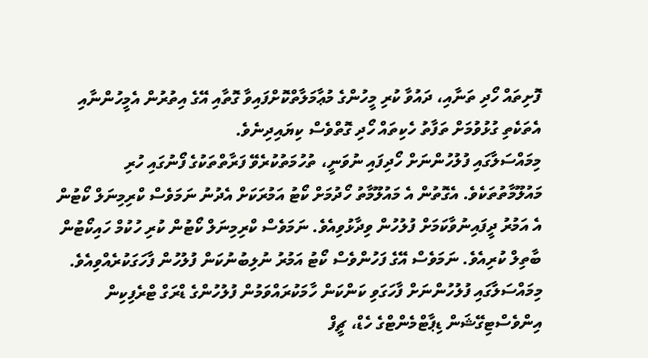ފޮށިތައް ހޯދި ތަނާއި، ދައުވާ ކުރި މީހުންގެ މުޢާމަލާތްކޮށްފައިވާ ގޮތާއި އޭގެ އިތުރުން އެމީހުންނާއި އެތަކެތި ގުޅުވުމަށް ތަފާތު ހެކިތައް ހޯދި ގޮތްވެސް ކިޔައިދިނެވެ.
މިމައްސަލާގައި ފުލުހުންނަށް ހޯދިފައި ނުވަނީ، ތުހުމަތުކުރެވޭ ފަރާތްތަކުގެ ފޯނުގައި ހުރި މައުލޫމާތުތަކެވެ. އެގޮތުން އެ މައުލޫމާތު ހޯދުމަށް ކޯޓު އަމުރަކަށް އެދުނު ނަމަވެސް ކްރިމިނަލް ކޯޓުން އެ އަމުރު ދީފައިނުވާކަމަށް ފުލުހުން ވިދާޅުވިއެވެ. ނަމަވެސް ކްރިމިނަލް ކޯޓުން ކުރި ހުކުމް ހައިކޯޓުން ބާތިލް ކުރިއެވެ. ނަމަވެސް އޭގެ ފަހުންވެސް ކޯޓު އަމުރު ނުލިބުނުކަން ފުލުހުން ފާހަގަކުރެއްވިއެވެ.
މިމައްސަލާގައި ފުލުހުންނަށް ފާހަގަވި ކަންކަން ހާމަކުރައްވަމުން ފުލުހުންގެ ޑްރަގް ޓްރެފިކިން އިންވެސްޓިގޭޝަން ޑިޕާޓްމެންޓްގެ ހެޑް، ޗީފް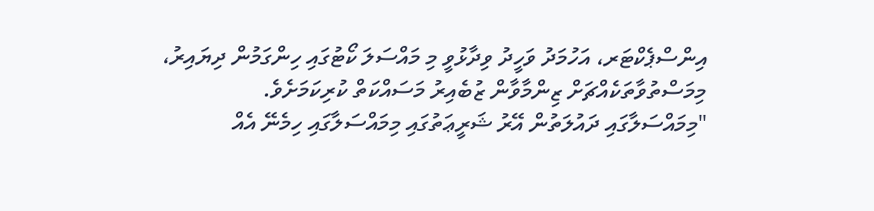އިންސްޕެކްޓަރ، އަހުމަދު ވަހީދު ވިދާޅުވީ މި މައްސަލަ ކޯޓުގައި ހިންގަމުން ދިޔައިރު، މިމަސްތުވާތަކެއްޗަށް ޒިންމާވާން ޒުބެއިރު މަސައްކަތް ކުރިކަމަށެވެ.
"މިމައްސަލާގައި ދައުލަތުން އޭރު ޝަރީޢަތުގައި މިމައްސަލާގައި ހިމެނޭ އެއް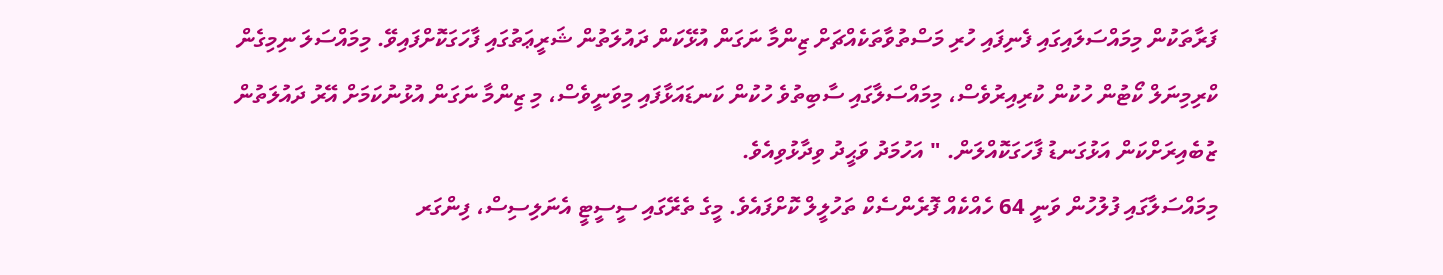ފަރާތަކުން މިމައްސަލައިގައި ފެނިފައި ހުރި މަސްތުވާތަކެއްޗަށް ޒިންމާ ނަގަން އުޅޭކަން ދައުލަތުން ޝަރީޢަތުގައި ފާހަގަކޮށްފައިވޭ. މިމައްސަލަ ނިމިގެން ކްރިމިނަލް ކޯޓުން ހުކުން ކުރިއިރުވެސް، މިމައްސަލާގައި ސާބިތުވެ ހުކުން ކަނޑައަޅާފައި މިވަނީވެސް، މި ޒިންމާ ނަގަން އުޅުނުކަމަށް އޭރު ދައުލަތުން ޒުބެއިރަށްކަން އަޅުގަނޑު ފާހަގަކޮއްލަން. " އަހުމަދު ވަޙީދު ވިދާޅުވިއެވެ.
މިމައްސަލާގައި ފުލުހުން ވަނީ 64 ހެއްކެއް ފޮރެންސެކް ތަހުލީލް ކޮށްފައެވެ. މީގެ ތެރޭގައި ސީސީޓީ އެނަލިސިސް، ފިންގަރ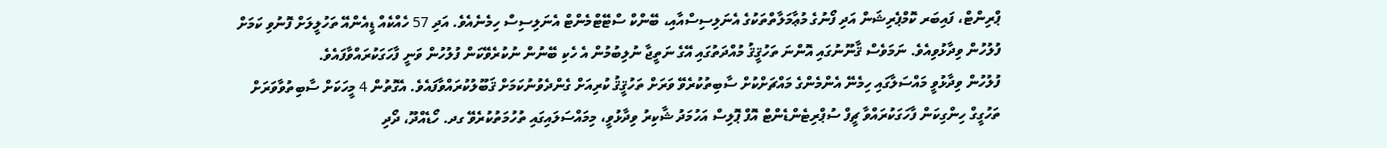ޕްރިންޓް، ފައިބަރ ކޮމްޕެރިޝަން އަދި ފޯނުގެ މުޢާމަލާތްތަކުގެ އެނަލިސިސްއާއި، ބޭންކް ސްޓޭޓްމެންޓް އެނަލިސިސް ހިމެނެއެވެ. އަދި 57 ހެއްކެއް ޑީއެންއޭ ތަހުލީލަށް ފޮނުވި ކަމަށް ފުލުހުން ވިދާޅުވިއެވެ. ނަމަވެސް ޤާނޫނުގައި އޮންނަ ތަހުޤީޤު މުއްދަތުގައި އޭގެ ނަތީޖާ ނުލިބުމުން އެ ހެކި ބޭނުން ނުކުރެވޭކަން ފުލުހުން ވަނީ ފާހަގަކުރައްވާފައެވެ.
ފުލުހުން ވިދާޅުވީ މައްސަލާގައި ހިމެނޭ އެންމެންގެ މައްޗަށްކުށް ސާބިތުކުރެވޭ ވަރަށް ތަހުޤީޤު ކުރިއަށް ގެންދެވުނުކަމަށް ޤަބޫލުކުރައްވާފައެވެ. އެގޮތުން 4 މީހަކަށް ސާބިތުވާވަރަށް ތަހުގީގް ހިންގިކަން ފާހަގަކުރައްވާ ޗީފް ސުޕްރިޓެންޑެންޓް އޮފް ޕޮލިސް އަހުމަދު ޝާކިރު ވިދާޅުވީ، މިމައްސަލައިގައި ތުހުމަތުކުރެވޭ ގދ. ހޯޑެއްދޫ، ދޯދި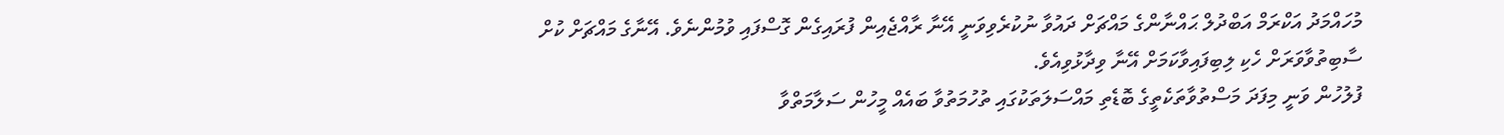މުހައްމަދު އަކްރަމް އަބްދުލް ޙައްނާންގެ މައްޗަށް ދައުވާ ނުކުރެވިވަނީ އޭނާ ރާއްޖެއިން ފުރައިގެން ގޮސްފައި ވުމުންނެވެ. އޭނާގެ މައްޗަށް ކުށް ސާބިތުވާވަރަށް ހެކި ލިބިފައިވާކަމަށް އޭނާ ވިދާޅުވިއެވެ.
ފުލުހުން ވަނީ މިފަދަ މަސްތުވާތަކެތީގެ ބޮޑެތި މައްސަލަތަކުގައި ތުހުމަތުވާ ބައެއް މީހުން ސަލާމަތްވާ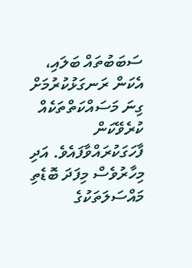ސަބަބުތައް ބަލައި، އެކަން ރަނގަޅުކުރުމަށް ގިނަ މަސައްކަތްތަކެއް ކުރެވޭކަން ފާހަގަކުރައްވާފައެވެ. އަދި މިހާރުވެސް މިފަދަ ބޮޑެތި މައްސަލަތަކުގެ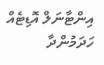އިންޓާނަލް އޮޑިޓެއް ހަދަމުންދާ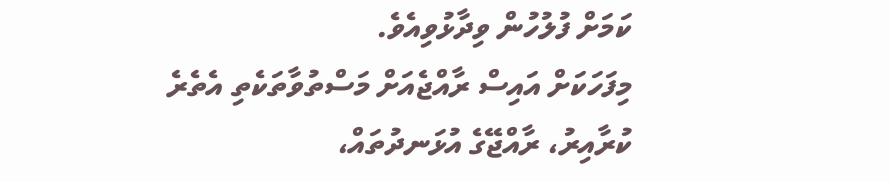ކަމަށް ފުލުހުން ވިދާޅުވިއެވެ.
މިފަހަކަށް އައިސް ރާއްޖެއަށް މަސްތުވާތަކެތި އެތެރެ ކުރާއިރު، ރާއްޖޭގެ އުޅަނދުތައް،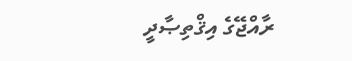ރާއްޖޭގެ އިޤްތިޞާދީ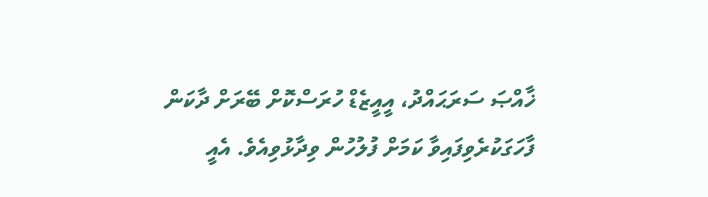ޚާއްޞަ ސަރަޙައްދު، އީއީޒެޑް ހުރަސްކޮށް ބޭރަށް ދާކަން ފާހަގަކުރެވިފައިވާ ކަމަށް ފުލުހުން ވިދާޅުވިއެވެ. އެއީ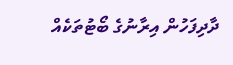ދާދިފަހުން އިރާނުގެ ބޯޓުތަކެއް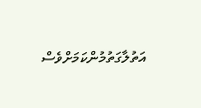އަތުލާގަތުމުންކަމަށްވެސް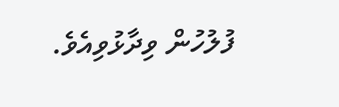ފުލުހުން ވިދާޅުވިއެވެ.